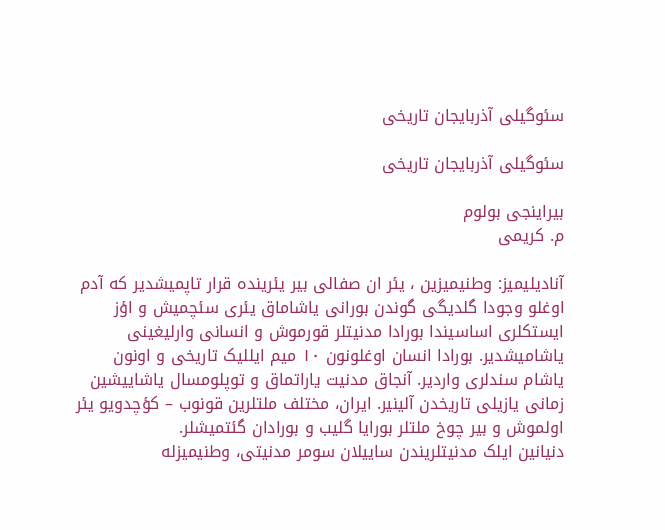سئوگیلی آذربایجان تاریخی

سئوگیلی آذربایجان تاریخی

بیراینجی بولوم
م. کریمی

آنادیلیمیز: وطنیمیزین ، یئر ان صفالی بیر یئرینده قرار تاپمیشدیر که آدم اوغلو وجودا گلدیگی گوندن بورانی یاشاماق یئری سئچمیش و اؤز ایستکلری اساسیندا بورادا مدنیتلر قورموش و انسانی وارلیغینی یاشامیشدیر. بورادا انسان اوغلونون ۱۰ میم ایللیک تاریخی و اونون یاشام سندلری واردیر. آنجاق مدنیت یاراتماق و توپلومسال یاشاییشین زمانی یازیلی تاریخدن آلینیر. ایران، مختلف ملتلرین قونوب – کؤچدویو یئر اولموش و بیر چوخ ملتلر بورایا گلیب و بورادان گئتمیشلر.
دنیانین ایلک مدنیتلریندن ساییلان سومر مدنیتی، وطنیمیزله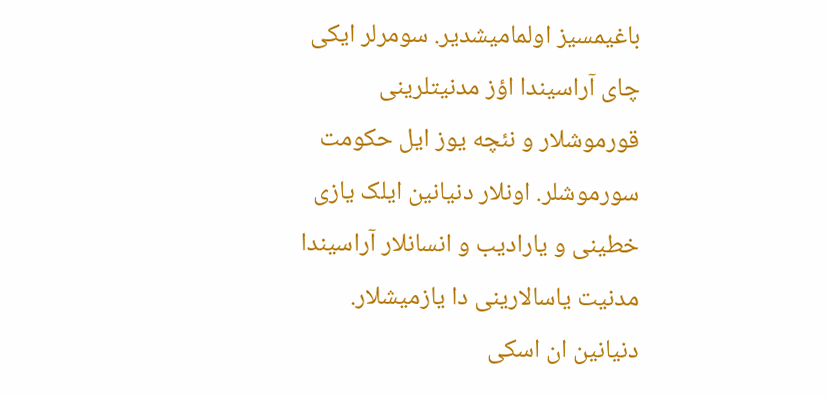باغیمسیز اولمامیشدیر. سومرلر ایکی چای آراسیندا اؤز مدنیتلرینی قورموشلار و نئچه یوز ایل حکومت سورموشلر. اونلار دنیانین ایلک یازی خطینی و یارادیب و انسانلار آراسیندا مدنیت یاسالارینی دا یازمیشلار. دنیانین ان اسکی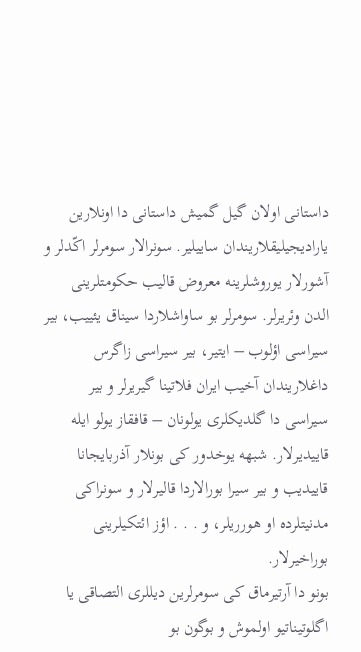داستانی اولان گیل گمیش داستانی دا اونلارین یارادیجیلیقلاریندان ساییلیر. سونرالار سومرلر اکّدلر و آشورلار یوروشلرینه معروض قالیب حکومتلرینی الدن وئریرلر. سومرلر بو ساواشلاردا سیناق یئییب، بیر سیراسی اؤلوب – ایتیر، بیر سیراسی زاگرس داغلاریندان آخیب ایران فلاتینا گیریرلر و بیر سیراسی دا گلدیکلری یولونان – قافقاز یولو ایله قاییدیرلار. شبهه یوخدور کی بونلار آذربایجانا قاییدیب و بیر سیرا بورالاردا قالیرلار و سونراکی مدنیتلرده او هورریلر، و . . . اؤز ائتکیلرینی بوراخیرلار.
بونو دا آرتیرماق کی سومرلرین دیللری التصاقی یا اگلوتیناتیو اولموش و بوگون بو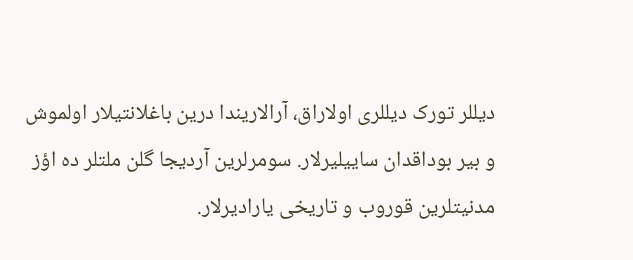دیللر تورک دیللری اولاراق، آرالاریندا درین باغلانتیلار اولموش و بیر بوداقدان ساییلیرلار. سومرلرین آردیجا گلن ملتلر ده اؤز مدنیتلرین قوروب و تاریخی یارادیرلار.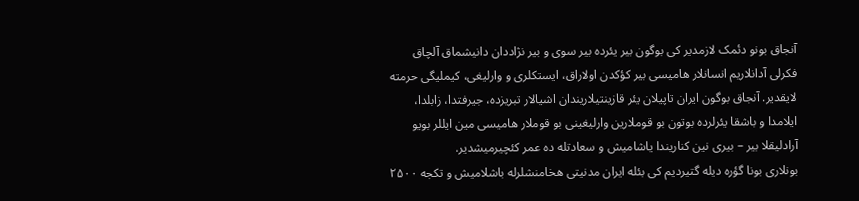آنجاق بونو دئمک لازمدیر کی بوگون بیر یئرده بیر سوی و بیر نژاددان دانیشماق آلچاق فکرلی آدانلاریم انسانلار هامیسی بیر کؤکدن اولاراق، ایستکلری و وارلیغی، کیملیگی حرمته لایقدیر. آنجاق بوگون ایران تاپیلان یئر قازینتیلاریندان اشیالار تبریزده، جیرفتدا، زابلدا، ایلامدا و باشقا یئرلرده بوتون بو قوملارین وارلیغینی بو قوملار هامیسی مین ایللر بویو آرادلیقلا بیر – بیری نین کناریندا یاشامیش و سعادتله ده عمر کئچیرمیشدیر.
بونلاری بونا گؤره دیله گتیردیم کی بئله ایران مدنیتی هخامنشلرله باشلامیش و تکجه ۲۵۰۰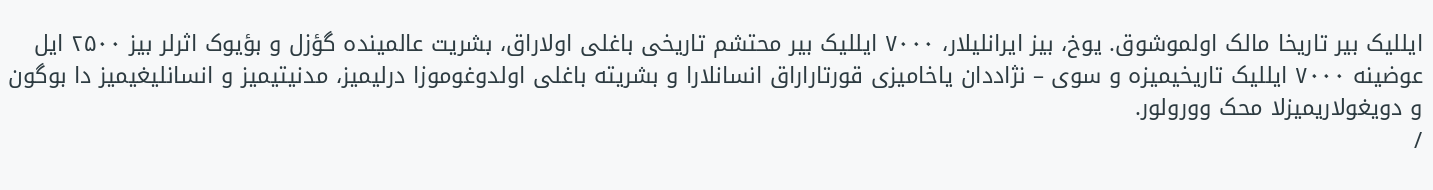ایللیک بیر تاریخا مالک اولموشوق. یوخ، بیز ایرانلیلار، ۷۰۰۰ ایللیک بیر محتشم تاریخی باغلی اولاراق، بشریت عالمینده گؤزل و بؤیوک اثرلر بیز ۲۵۰۰ ایل عوضینه ۷۰۰۰ ایللیک تاریخیمیزه و سوی – نژاددان یاخامیزی قورتاراراق انسانلارا و بشریته باغلی اولدوغوموزا درلیمیز، مدنیتیمیز و انسانلیغیمیز دا بوگون و دویغولاریمیزلا محک وورولور.
/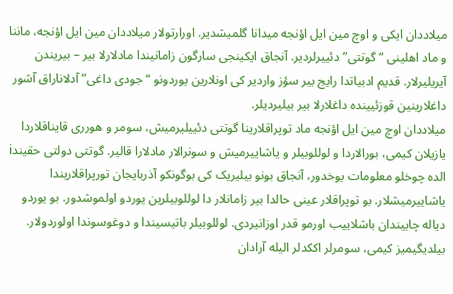میلاددان ایکی و اوچ مین ایل اؤنجه میدانا گلمیشدیر. اورارتولار میلاددان مین ایل اؤنجه، ماننا و ماد اهلینی “گوتتی” دئییرلردیر. آنجاق ایکینجی سارگون زامانیندا مادلارلا بیر – بیریندن آیریلیرلار. قدیم ادبیاتدا رایج بیر سؤز واردیر کی اونلارین یوردونو “جودی داغی” آدلاناراق آشور داغلارینین قوزئیینده داغلارلا بیر بیلیردیلر.
میلاددان اوچ مین ایل اؤنجه ماد توپراقلارینا گوتتی دئییلیرمیش، سومر و هورری قایناقلاردا یازیلان کیمی، بورالاردا و لوللوبیلر و یاشاییرمیش و سونرالار مادلارا قالیر. گوتتی دولتی حقیندi الده چوخلو معلومات یوخدور، آنجاق بونو بیلیریک کی بوگونکو آذربایجان تورپراقلاریندا یاشاییرمیشلار. بو توپراقلار عینی حالدا بیر زامانلار دا لوللوبیلرین یوردو اولموشدور. بو یوردو دیاله چاییندان باشلاییب اورمو قدر اوزانیردی. لوللوبیلر باتیسیندا و دوغوسوندا اولوردولار.
بیلدیگیمیز کیمی، سومرلر اککدلر الیله آرادان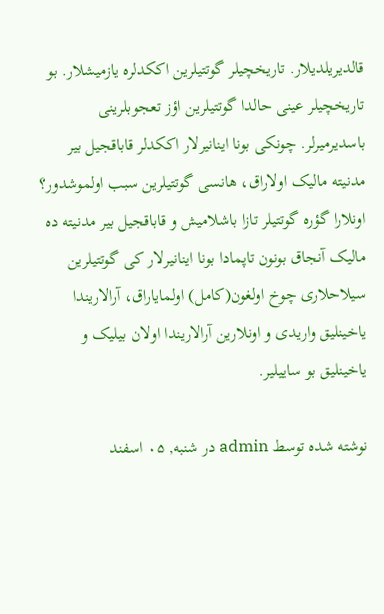قالدیریلدیلار. تاریخچیلر گوتتیلرین اککدلره یازمیشلار. بو تاریخچیلر عینی حالدا گوتتیلرین اؤز تعجوبلرینی باسدیرمیرلر. چونکی بونا اینانیرلار اککدلر قاباقجیل بیر مدنیته مالیک اولاراق، هانسی گوتتیلرین سبب اولموشدور؟ اونلارا گؤره گوتتیلر تازا باشلامیش و قاباقجیل بیر مدنیته ده مالیک آنجاق بونون تاپمادا بونا اینانیرلار کی گوتتیلرین سیلاحلاری چوخ اولغون(کامل) اولمایاراق، آرالاریندا یاخینلیق واریدی و اونلارین آرالاریندا اولان بیلیک و یاخینلیق بو ساییلیر.

نوشته شده توسط admin در شنبه, ۰۵ اسفند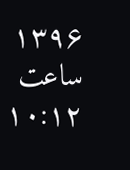۱۳۹۶ ساعت ۱۰:۱۲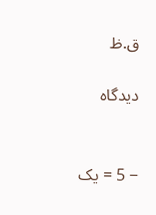ق.ظ

دیدگاه


− 5 = یک